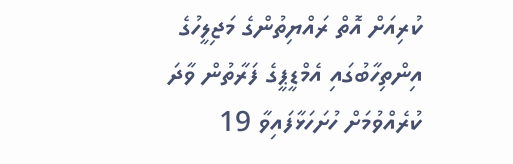ކުރިއަށް އޮތް ރައްޔިތުންގެ މަޖިލީހުގެ އިންތިހާބުގައި އެމްޑީޕީގެ ފަރާތުން ވާދަ ކުރެއްވުމަށް ހުށަހަޅާފައިވާ 19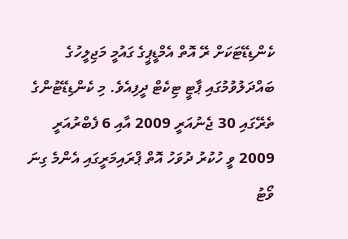ކެންޑިޑޭޓަކަށް ރޭ އޮތް އެމްޑީޕީގެ ގައުމީ މަޖިލީހުގެ ބައްދަލުވުމުގައި ޕާޓީ ޓިކެޓް ދީފިއެވެ. މި ކެންޑިޑޭޓުންގެ ތެރޭގައި 30 ޖެނުއަރީ 2009 އާއި 6 ފެބްރުއަރީ 2009 ވީ ހުކުރު ދުވަހު އޮތް ޕްރައިމަރީގައި އެންމެ ގިނަ ވޯޓު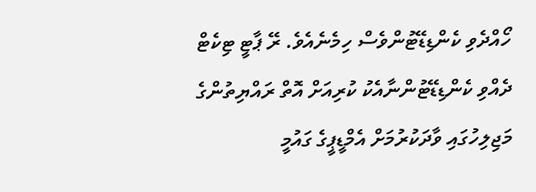ހޯއްދެވި ކެންޑިޑޭޓުންވެސް ހިމެނެއެވެ. ރޭ ޕާޓީ ޓިކެޓް ދެއްވި ކެންޑިޑޭޓުންނާއެކު ކުރިއަށް އޮތް ރައްޔިތުންގެ މަޖިލިހުގައި ވާދަކުރުމަށް އެމްޑީޕީގެ ގައުމީ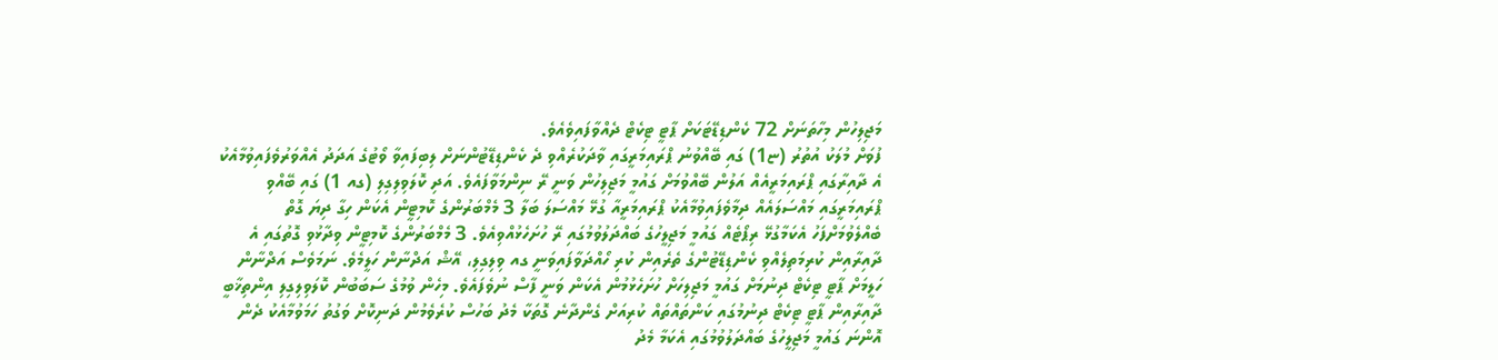މަޖިލިހުން މިހާތަނަށް 72 ކެންޑިޑޭޓަކަށް ޕާޓީ ޓިކެޓް ދެއްވާފައިވެއެވެ.
ފުވަށް މުލަކު އުތުރު (ޏ1) ގައި ބޭއްވުނު ޕްރައިމަރީގައި ވާދަކުރެއްވި ދެ ކެންޑިޑޭޓުންނަށް ލިބިފައިވާ ވޯޓުގެ އަދަދު އެއްވަރުވެފައިވުމާއެކު އެ ދާއިރާގައި ޕްރައިމަރީއެއް އަލުން ބޭއްވުމަށް ގައުމީ މަޖިލިހުން ވަނީ ރޭ ނިންމަވާފައެވެ. އަދި ކޮލަވިލިގިލި (ގއ 1) ގައި ބޭއްވި ޕްރައިމަރީގައި މައްސަލައެއް ދިމާވެފައިވުމާއެކު ޕްރައިމަރީއާ ގުޅޭ މައްސަލަ ބަލާ 3 މެމްބަރުންގެ ކޮމިޓީން އެކަން ހިގާ ދިޔަ ގޮތް ބެއްލެވުމަށްފަހު އެކަމާގުޅޭ ރިޕޯޓެއް ގައުމީ މަޖިލީހުގެ ބައްދަލުވުމުގައި ރޭ ހުށަހެޅުއްވިއެވެ. 3 މެމްބަރުންގެ ކޮމިޓީން ވިދާޅުވި ގޮތުގައި އެ ދާއިރާއިން ކުރިމަތިލެއްވި ކެންޑިޑޭޓުންގެ ތެރެއިން ކުރި ހޯއްދަވާފައިވަނީ ގއ ވިލިގިލި، އޭޝް އަދްނާން ހަލީމެވެ. ނަމަވެސް އަދްނާން ހަލީމަށް ޕާޓީ ޓިކެޓް ދިނުމަށް ގައުމީ މަޖިލިހަށް ހުށަހެޅުމުން އެކަން ވަނީ ފާސް ނުވެފައެވެ. މިހެން ވުމުގެ ސަބަބުން ކޮލަވިލިގިލި އިންތިޚާބީ ދާއިރާއިން ޕާޓީ ޓިކެޓް ދިނުމުގައި ކަންތައްތައް ކުރިއަށް ގެންދާނެ ގޮތަކާ މެދު ބަހުސް ކުރެވެމުން ދަނިކޮށް ވަގުތު ހަމަވުމާއެކު ދެން އޮންނަ ގައުމީ މަޖިލީހުގެ ބައްދަލުވުމުގައި އެކަމާ މެދު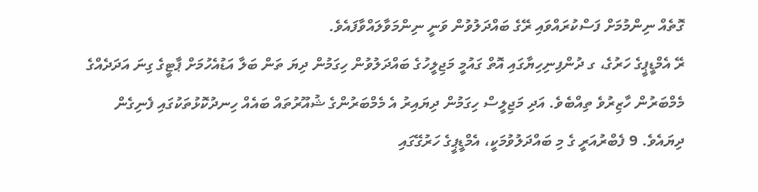ގޮތެއް ނިންމުމަށް ފަސްކުރައްވައި ރޭގެ ބައްދަލުވުން ވަނީ ނިންމަވާލައްވާފައެވެ.
ރޭ އެމްޑީޕީގެ ހަރުގެ، ގ ދުންފިނިހިޔާގައި އޮތް ގައުމީ މަޖިލީހުގެ ބައްދަލުވުން ހިގަމުން ދިޔަ ތަން ބަލާ އަޑުއެހުމަށް ޕާޓީގެ ގިނަ އަދަދެއްގެ މެމްބަރުން ހާޒިރުވެ ތިއްބެވެ. އަދި މަޖިލީސް ހިގަމުން ދިޔައިރު އެ މެމްބަރުންގެ ޝުއޫރުތައް ބައެއް ހިނދުކޮޅުތަކުގައި ފެނިގެން ދިޔައެވެ. 9 ފެބްރުއަރީ ގެ މި ބައްދަލުވުމަކީ، އެމްޑީޕީގެ ހަރުގޭގައި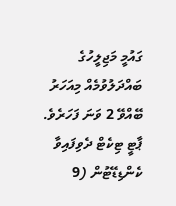ގައުމީ މަޖިލީހުގެ ބައްދަލުވުމެއް މިއަހަރު ބޭއްވޭ 2 ވަނަ ފަހަރެވެ.
ޕާޓީ ޓިކެޓް ދެވިފައިވާ ކެންޑިޑޭޓުން (9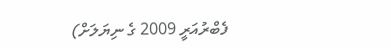ފެބްރުއަރީ 2009 ގެ ނިޔަލަށް)